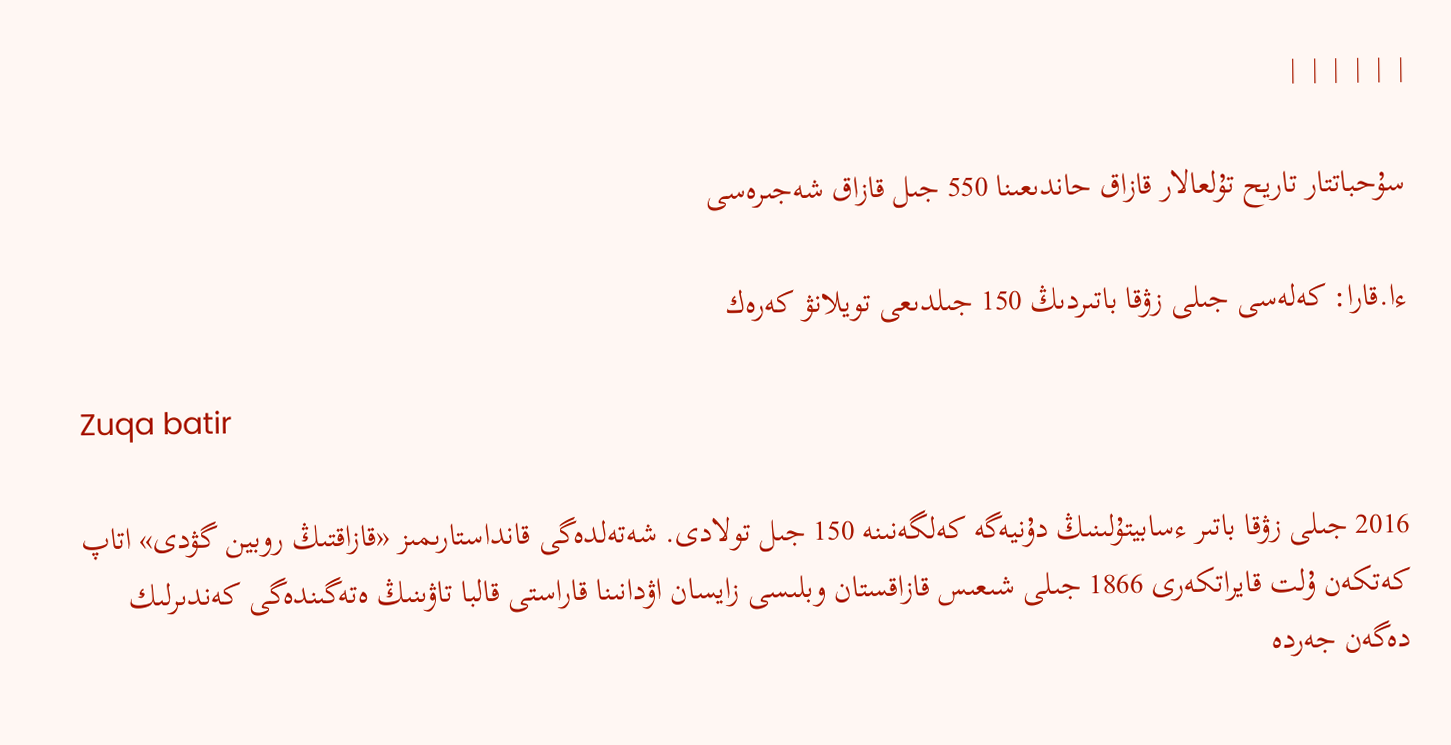|  |  |  |  |  |

سۇحباتتار تاريح تۇلعالار قازاق حاندىعىنا 550 جىل قازاق شەجىرەسى

ءا.قارا: كەلەسى جىلى زۋقا باتىردىڭ 150 جىلدىعى تويلانۋ كەرەك

Zuqa batir

2016 جىلى زۋقا باتىر ءسابيتۇلىنىڭ دۇنيەگە كەلگەنىنە 150 جىل تولادى. شەتەلدەگى قانداستارىمىز «قازاقتىڭ روبين گۋدى» اتاپ كەتكەن ۇلت قايراتكەرى 1866 جىلى شىعىس قازاقستان وبلىسى زايسان اۋدانىنا قاراستى قالبا تاۋىنىڭ ەتەگىندەگى كەندىرلىك دەگەن جەردە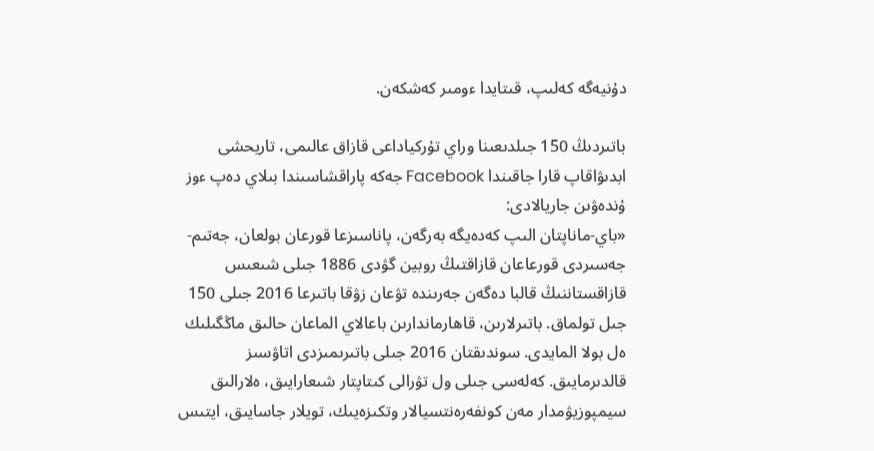دۇنيەگە كەلىپ، قىتايدا ءومىر كەشكەن.

باتىردىڭ 150 جىلدىعىنا وراي تۇركياداعى قازاق عالىمى، تاريحشى ابدىۋاقاپ قارا جاقىندا Facebook جەكە پاراقشاسىندا بىلاي دەپ ءوز ۇندەۋىن جاريالادى:
«باي-ماناپتان الىپ كەدەيگە بەرگەن، پاناسىزعا قورعان بولعان، جەتىم-جەسىردى قورعاعان قازاقتىڭ روبين گۋدى 1886 جىلى شىعىس قازاقستاننىڭ قالبا دەگەن جەرىندە تۋعان زۋقا باتىرعا 2016 جىلى 150 جىل تولماق. باتىرلارىن، قاھارماندارىن باعالاي الماعان حالىق ماڭگىلىك ەل بولا المايدى. سوندىقتان 2016 جىلى باتىرىمىزدى اتاۋسىز قالدىرمايىق. كەلەسى جىلى ول تۋرالى كىتاپتار شىعارايىق، ەلارالىق سيمپوزيۋمدار مەن كونفەرەنتسيالار وتكىزەيىك، تويلار جاسايىق، ايتىس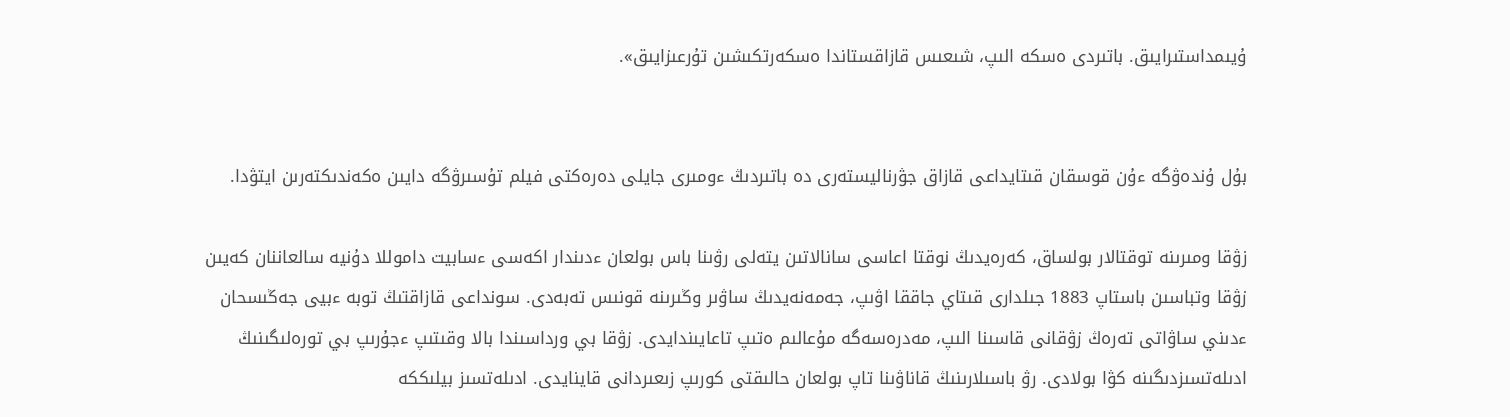ۇيىمداستىرايىق. باتىردى ەسكە الىپ، شىعىس قازاقستاندا ەسكەرتكىشىن تۇرعىزايىق».


بۇل ۇندەۋگە ءۇن قوسقان قىتايداعى قازاق جۋرناليستەرى دە باتىردىڭ ءومىرى جايلى دەرەكتى فيلم تۇسىرۋگە دايىن ەكەندىكتەرىن ايتۋدا.

زۋقا ومىرىنە توقتالار بولساق، كەرەيدىڭ نوقتا اعاسى سانالاتىن يتەلى رۋىنا باس بولعان ءدىندار اكەسى ءسابيت داموللا دۇنيە سالعاننان كەيىن زۋقا وتباسىن باستاپ 1883 جىلدارى قىتاي جاققا اۋىپ، جەمەنەيدىڭ ساۋىر وڭىرىنە قونىس تەبەدى. سونداعى قازاقتىڭ توبە ءبيى جەڭىسحان ءدىني ساۋاتى تەرەڭ زۋقانى قاسىنا الىپ، مەدرەسەگە مۇعالىم ەتىپ تاعايىندايدى. زۋقا بي ورداسىندا بالا وقىتىپ ءجۇرىپ بي تورەلىگىنىڭ ادىلەتسىزدىگىنە كۋا بولادى. رۋ باسىلارىنىڭ قاناۋىنا تاپ بولعان حالىقتى كورىپ زىعىردانى قاينايدى. ادىلەتسىز بيلىككە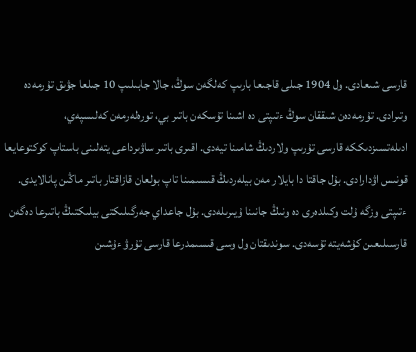قارسى شىعادى. ول 1904 جىلى قاجىعا بارىپ كەلگەن سوڭ، جالا جابىلىپ 10 جىلعا جۋىق تۇرمەدە وتىرادى. تۇرمەدەن شىققان سوڭ ءتىپتى دە اشىنا تۇسكەن باتىر بي، تورەلەرمەن كەلىسپەي، ادىلەتسىزدىككە قارسى تۇرىپ ولاردىڭ شامىنا تيەدى. اقىرى باتىر ساۋىرداعى يتەلىنى باستاپ كوكتوعايعا قونىس اۋدارادى. بۇل جاقتا دا بايلار مەن بيلەردىڭ قىسىمىنا تاپ بولعان قازاقتار باتىر ماڭىن پانالايدى. ءتىپتى وزگە ۇلت وكىلدەرى دە ونىڭ جانىنا ۇيىرىلەدى. بۇل جاعداي جەرگىلىكتى بيلىكتىڭ باتىرعا دەگەن قارسىلىعىن كۇشەيتە تۇسەدى. سوندىقتان ول وسى قىسىمدرعا قارسى تۇرۋ ءۇشىن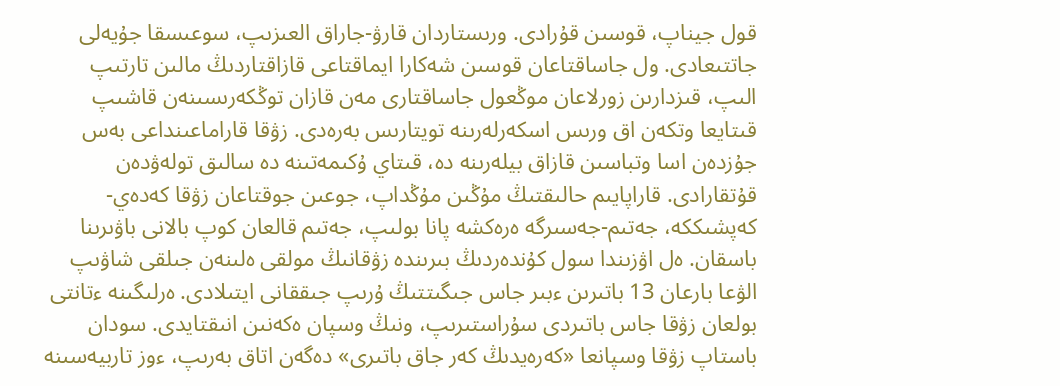قول جيناپ، قوسىن قۇرادى. ورىستاردان قارۋ-جاراق العىزىپ، سوعىسقا جۇيەلى جاتتىعادى. ول جاساقتاعان قوسىن شەكارا ايماقتاعى قازاقتاردىڭ مالىن تارتىپ الىپ، قىزدارىن زورلاعان موڭعول جاساقتارى مەن قازان توڭكەرىسىنەن قاشىپ قىتايعا وتكەن اق ورىس اسكەرلەرىنە تويتارىس بەرەدى. زۋقا قاراماعىنداعى بەس جۇزدەن اسا وتباسىن قازاق بيلەرىنە دە، قىتاي ۇكىمەتىنە دە سالىق تولەۋدەن قۇتقارادى. قاراپايىم حالىقتىڭ مۇڭىن مۇڭداپ، جوعىن جوقتاعان زۋقا كەدەي-كەپشىككە، جەتىم-جەسىرگە ەرەكشە پانا بولىپ، جەتىم قالعان كوپ بالانى باۋىرىنا باسقان. ەل اۋزىندا سول كۇندەردىڭ بىرىندە زۋقانىڭ مولقى ەلىنەن جىلقى شاۋىپ الۋعا بارعان 13 باتىرىن ءبىر جاس جىگىتتىڭ ۇرىپ جىققانى ايتىلادى. ەرلىگىنە ءتانتى بولعان زۋقا جاس باتىردى سۇراستىرىپ، ونىڭ وسپان ەكەنىن انىقتايدى. سودان باستاپ زۋقا وسپانعا «كەرەيدىڭ كەر جاق باتىرى» دەگەن اتاق بەرىپ، ءوز تاربيەسىنە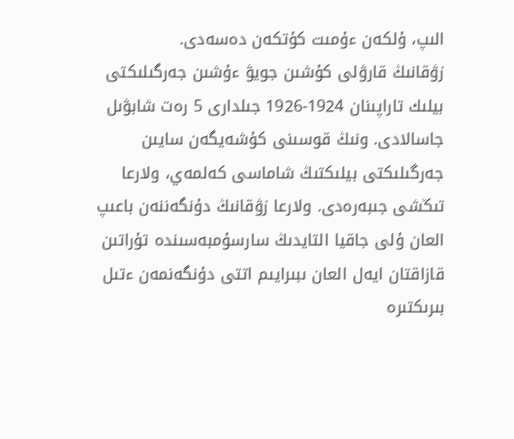الىپ، ۇلكەن ءۇمىت كۇتكەن دەسەدى.
زۋقانىڭ قارۋلى كۇشىن جويۋ ءۇشىن جەرگىلىكتى بيلىك تاراپىنان 1924-1926 جىلدارى 5 رەت شابۋىل جاسالادى. ونىڭ قوسىنى كۇشەيگەن سايىن جەرگىلىكتى بيلىكتىڭ شاماسى كەلمەي، ولارعا تىڭشى جىبەرەدى. ولارعا زۋقانىڭ دۇنگەننەن باعىپ العان ۇلى جاقيا التايدىڭ سارسۇمبەسىندە تۇراتىن قازاقتان ايەل العان ىبىرايىم اتتى دۇنگەنمەن ءتىل بىرىكتىرە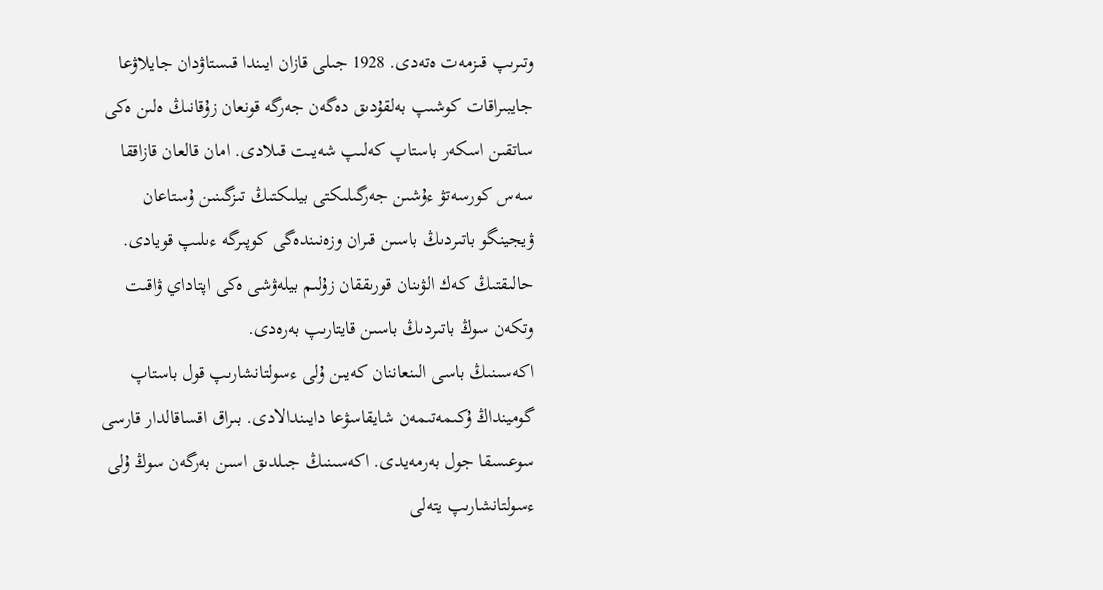وتىرىپ قىزمەت ەتەدى. 1928 جىلى قازان ايىندا قىستاۋدان جايلاۋعا جايبىراقات كوشىپ بەلقۇدىق دەگەن جەرگە قونعان زۇقانىڭ ەلىن ەكى ساتقىن اسكەر باستاپ كەلىپ شەيىت قىلادى. امان قالعان قازاققا سەس كورسەتۋ ءۇشىن جەرگىلىكتى بيلىكتىڭ تىزگىنىن ۇستاعان ۋيجينگو باتىردىڭ باسىن قىران وزەنىندەگى كوپىرگە ءىلىپ قويادى. حالىقتىڭ كەك الۋىنان قورىققان زۇلىم بيلەۋشى ەكى اپتاداي ۋاقىت وتكەن سوڭ باتىردىڭ باسىن قايتارىپ بەرەدى.
اكەسىنىڭ باسى الىنعاننان كەيىن ۇلى ءسولتانشارىپ قول باستاپ گومينداڭ ۇكىمەتىمەن شايقاسۋعا دايىندالادى. بىراق اقساقالدار قارسى سوعىسقا جول بەرمەيدى. اكەسىنىڭ جىلدىق اسىن بەرگەن سوڭ ۇلى ءسولتانشارىپ يتەلى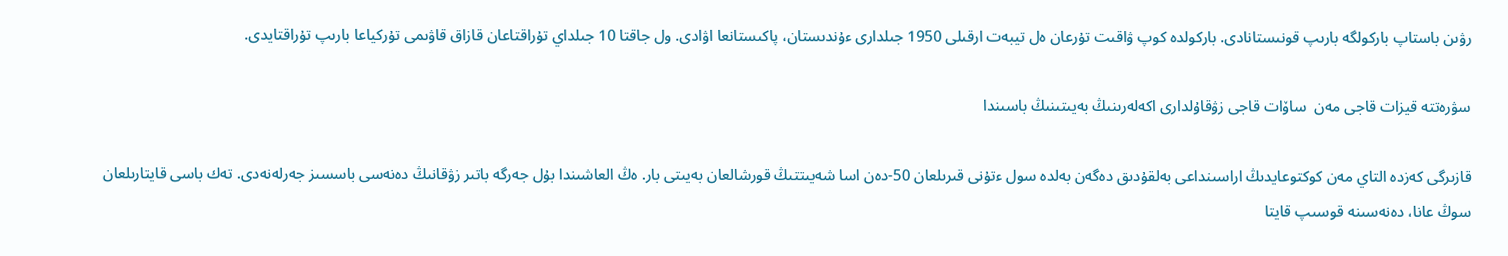رۋىن باستاپ باركولگە بارىپ قونىستانادى. باركولدە كوپ ۋاقىت تۇرعان ەل تيبەت ارقىلى 1950 جىلدارى ءۇندىستان، پاكىستانعا اۋادى. ول جاقتا 10 جىلداي تۇراقتاعان قازاق قاۋىمى تۇركياعا بارىپ تۇراقتايدى.

سۋرەتتە قيزات قاجى مەن  ساۆات قاجى زۋقاۇلدارى اكەلەرىنىڭ بەيىتىنىڭ باسىندا

قازىرگى كەزدە التاي مەن كوكتوعايدىڭ اراسىنداعى بەلقۇدىق دەگەن بەلدە سول ءتۇنى قىرىلعان 50-دەن اسا شەيىتتىڭ قورشالعان بەيىتى بار. ەڭ العاشىندا بۇل جەرگە باتىر زۋقانىڭ دەنەسى باسسىز جەرلەنەدى. تەك باسى قايتارىلعان سوڭ عانا، دەنەسىنە قوسىپ قايتا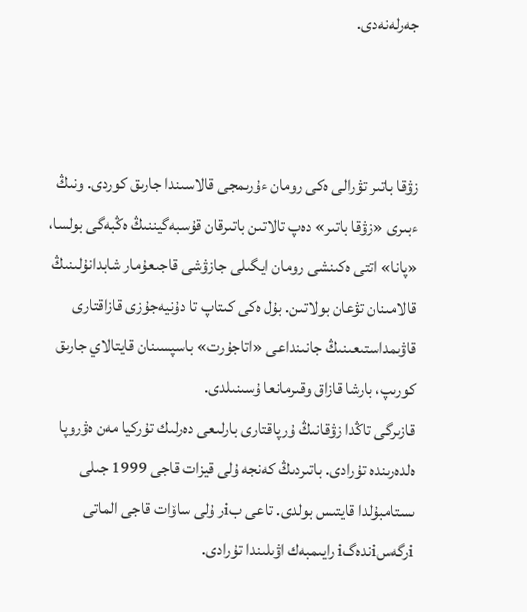جەرلەنەدى.



زۋقا باتىر تۋرالى ەكى رومان ءۇرىمجى قالاسىندا جارىق كوردى. ونىڭ ءبىرى «زۋقا باتىر» دەپ تالاتىن باتىرقان قۇسبەگيننىڭ ەڭبەگى بولسا، «پانا» اتتى ەكىنشى رومان ايگىلى جازۋشى قاجىعۇمار شابدانۇلىنىڭ قالامىنان تۋعان بولاتىن. بۇل ەكى كىتاپ تا دۇنيەجۇزى قازاقتارى قاۋىمداستىعىنىڭ جانىنداعى «اتاجۇرت» باسپسىنان قايتالاي جارىق كورىپ، بارشا قازاق وقىرمانعا ۇسىنىلدى.
قازىرگى تاڭدا زۋقانىڭ ۇرپاقتارى بارلىعى دەرلىك تۇركيا مەن ەۋروپا ەلدەرىندە تۇرادى. باتىردىڭ كەنجە ۇلى قيزات قاجى 1999 جىلى ىستامبۇلدا قايتىس بولدى. تاعى بiر ۇلى ساۆات قاجى الماتى iرگەسiندەگi رايىمبەك اۋىلىندا تۇرادى.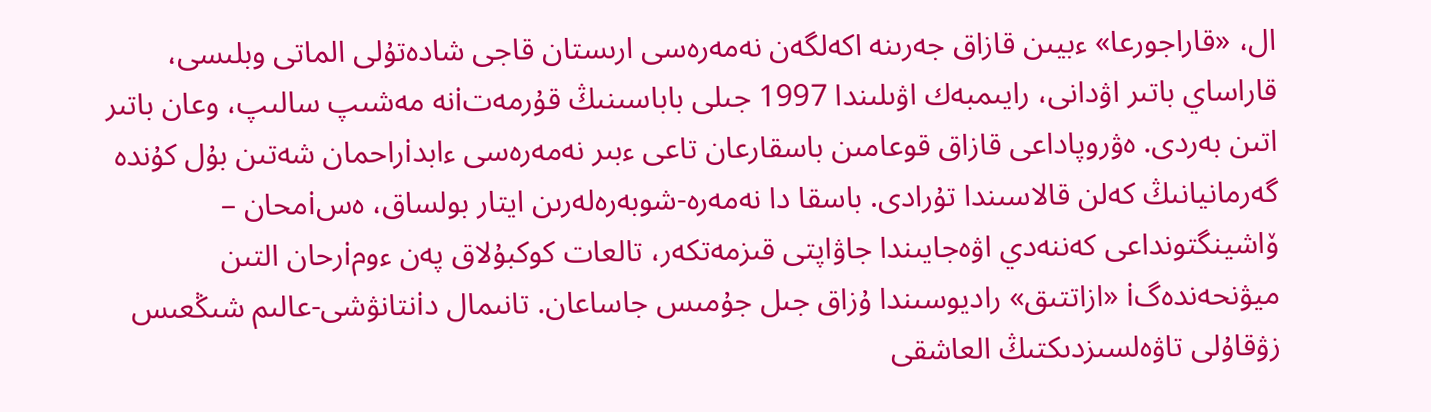ال، «قاراجورعا» ءبيىن قازاق جەرىنە اكەلگەن نەمەرەسى ارىستان قاجى شادەتۇلى الماتى وبلىسى، قاراساي باتىر اۋدانى، رايىمبەك اۋىلىندا 1997 جىلى باباسىنىڭ قۇرمەتiنە مەشىپ سالىپ، وعان باتىر اتىن بەردى. ەۋروپاداعى قازاق قوعامىن باسقارعان تاعى ءبىر نەمەرەسى ءابدiراحمان شەتىن بۇل كۇندە گەرمانيانىڭ كەلن قالاسىندا تۇرادى. باسقا دا نەمەرە-شوبەرەلەرىن ايتار بولساق، ەسiمحان – ۆاشينگتونداعى كەننەدي اۋەجايىندا جاۋاپتى قىزمەتكەر، تالعات كوكبۇلاق پەن ءومiرحان التىن ميۋنحەندەگi «ازاتتىق» راديوسىندا ۇزاق جىل جۇمىس جاساعان. تانىمال دiنتانۋشى-عالىم شىڭعىس زۋقاۇلى تاۋەلسىزدىكتىڭ العاشقى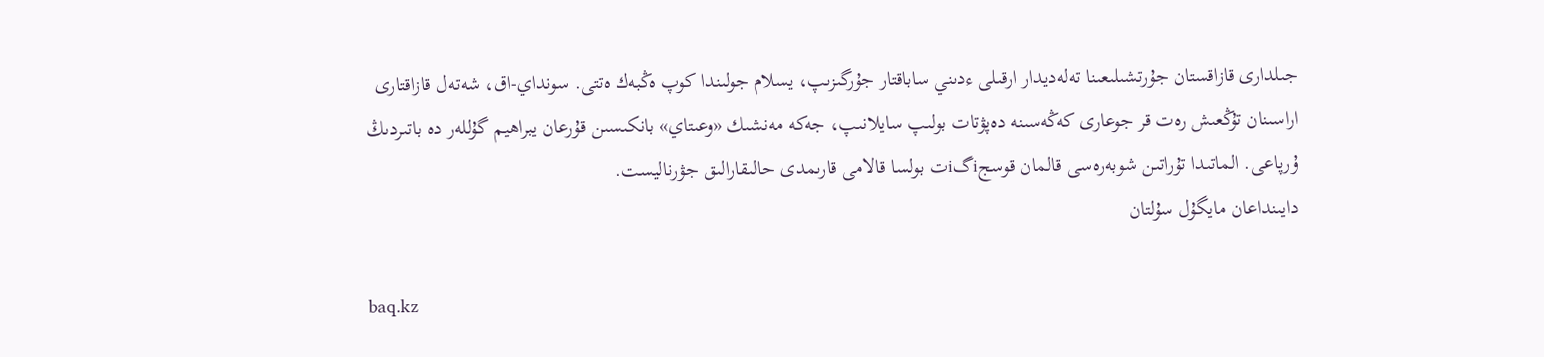جىلدارى قازاقستان جۇرتشىلىعىنا تەلەديدار ارقىلى ءدىني ساباقتار جۇرگىزىپ، يسلام جولىندا كوپ ەڭبەك ەتتى. سونداي-اق، شەتەل قازاقتارى اراسىنان تۇڭعىش رەت قر جوعارى كەڭەسىنە دەپۋتات بولىپ سايلانىپ، جەكە مەنشىك «وعىتاي» بانكىسىن قۇرعان يبراھيم گۇللەر دە باتىردىڭ ۇرپاعى. الماتىدا تۇراتىن شوبەرەسى قالمان قوسجiگiت بولسا قالامى قارىمدى حالىقارالىق جۋرناليست.
دايىنداعان مايگۇل سۇلتان

baq.kz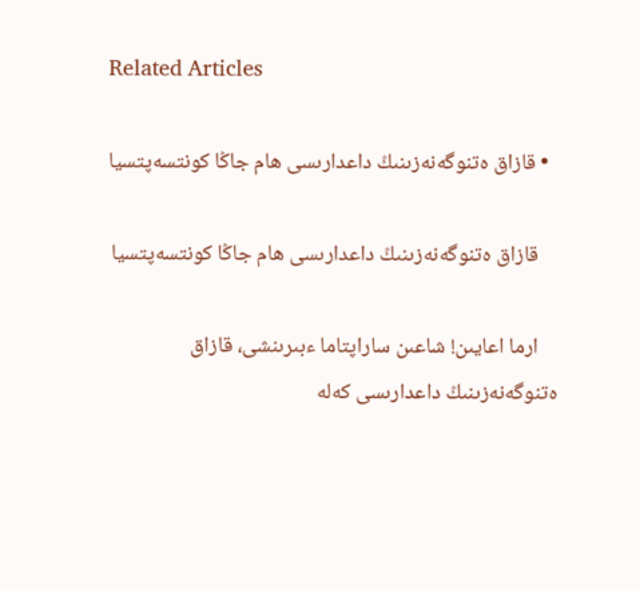Related Articles

  • قازاق ەتنوگەنەزىنىڭ داعدارىسى ھام جاڭا كونتسەپتسيا

    قازاق ەتنوگەنەزىنىڭ داعدارىسى ھام جاڭا كونتسەپتسيا

    ارما اعايىن! شاعىن ساراپتاما ءبىرىنشى، قازاق ەتنوگەنەزىنىڭ داعدارىسى كەلە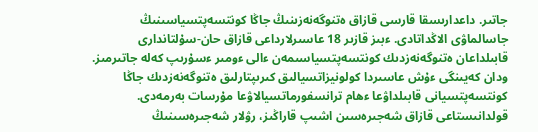جاتىر. داعدارىسقا قارسى قازاق ەتنوگەنەزىنىڭ جاڭا كونتسەپتسياسىنىڭ جاسالماۋى الاڭداتادى. ءبىز قازىر 18 عاسىرلارداعى قازاق حان-سۇلتاندارى قابىلداعان ەتنوگەنەزدىك كونتسەپتسياسىمەن ءالى ءومىر ءسۇرىپ كەلە جاتىرمىز. ودان كەيىنگى ءۇش عاسىردا كولونيزاتسيالىق كىرىپتارلىق ەتنوگەنەزدىك جاڭا كونتسەپتسيانى قابىلداۋعا ءھام ترانسفورماتسيالاۋعا مۇرسات بەرمەدى. قولدانىستاعى قازاق شەجىرەسىن اشىپ قاراڭىز، رۋلار شەجىرەسىنىڭ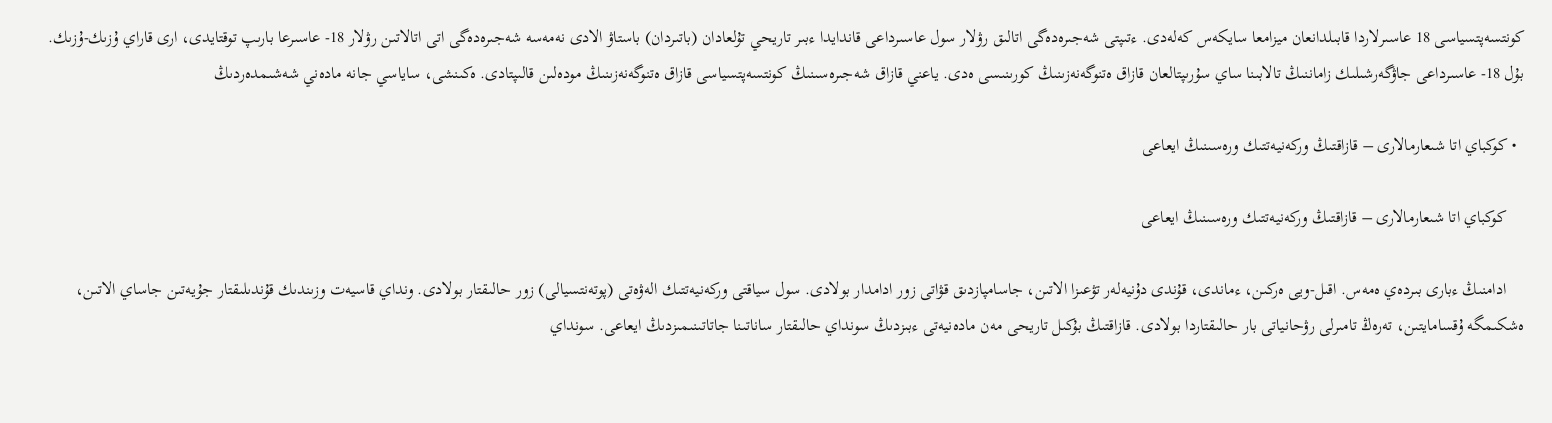كونتسەپتسياسى 18 عاسىرلاردا قابىلدانعان ميزامعا سايكەس كەلەدى. ءتىپتى شەجىرەدەگى اتالىق رۋلار سول عاسىرداعى قاندايدا ءبىر تاريحي تۇلعادان (باتىردان) باستاۋ الادى نەمەسە شەجىرەدەگى اتى اتالاتىن رۋلار 18- عاسىرعا بارىپ توقتايدى، ارى قاراي ۇزىك-ۇزىك. بۇل 18- عاسىرداعى جاۋگەرشىلىك زاماننىڭ تالابىنا ساي سۇرىپتالعان قازاق ەتنوگەنەزىنىڭ كورىنىسى ەدى. ياعني قازاق شەجىرەسىنىڭ كونتسەپتسياسى قازاق ەتنوگەنەزىنىڭ مودەلىن قالىپتادى. ەكىنشى، ساياسي جانە مادەني شەشىمدەردىڭ

  • كوكباي اتا شىعارمالارى – قازاقتىڭ وركەنيەتتىك ورەسىنىڭ ايعاعى

    كوكباي اتا شىعارمالارى – قازاقتىڭ وركەنيەتتىك ورەسىنىڭ ايعاعى

    ادامنىڭ ءبارى بىردەي ەمەس. اقىل-ويى ەركىن، ءماندى، قۇندى دۇنيەلەر تۋعىزا الاتىن، جاسامپازدىق قۋاتى زور ادامدار بولادى. سول سياقتى وركەنيەتتىك الەۋەتى (پوتەنتسيالى) زور حالىقتار بولادى. ونداي قاسيەت وزىندىك قۇندىلىقتار جۇيەتىن جاساي الاتىن، ەشكىمگە ۇقسامايتىن، تەرەڭ تامىرلى رۋحانياتى بار حالىقتاردا بولادى. قازاقتىڭ بۇكىل تاريحى مەن مادەنيەتى ءبىزدىڭ سونداي حالىقتار ساناتىنا جاتاتىنىمىزدىڭ ايعاعى. سونداي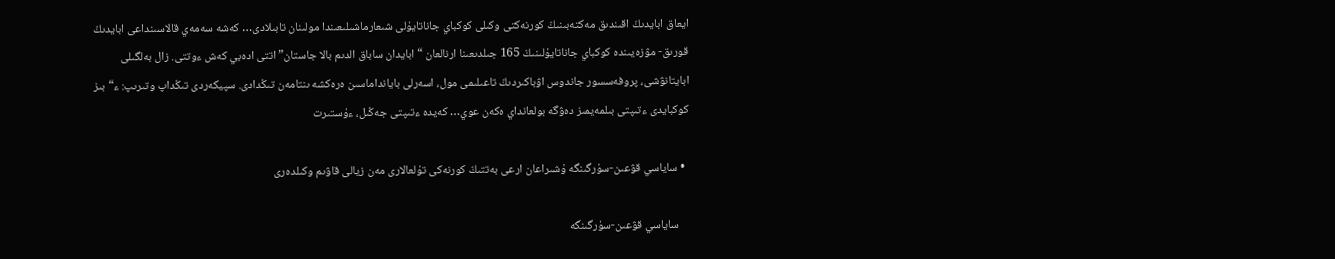ايعاق ابايدىڭ اقىندىق مەكتەبىنىڭ كورنەكتى وكىلى كوكباي جاناتايۇلى شىعارماشىلىعىندا مولىنان تابىلادى… كەشە سەمەي قالاسىنداعى ابايدىڭ قورىق- مۋزەيىندە كوكباي جاناتايۇلىنىڭ 165 جىلدىعىنا ارنالعان “ابايدان ساباق الدىم بالا جاستان” اتتى ادەبي كەش ءوتتى. زال بەلگىلى ابايتانۋشى، پروفەسسور جاندوس اۋباكىردىڭ تاعىلىمى مول، اسەرلى بايانداماسىن ەرەكشە ىنتامەن تىڭدادى. سپيكەردى تىڭداپ وتىرىپ: ء“بىز كوكبايدى ءتىپتى بىلمەيمىز دەۋگە بولعانداي ەكەن عوي… كەيدە ءتىپتى جەڭىل، ءۇستىرت

  • ساياسي قۋعىن-سۇرگىنگە ۇشىراعان ارعى بەتتىڭ كورنەكى تۇلعالارى مەن زيالى قاۋىم وكىلدەرى

    ساياسي قۋعىن-سۇرگىنگە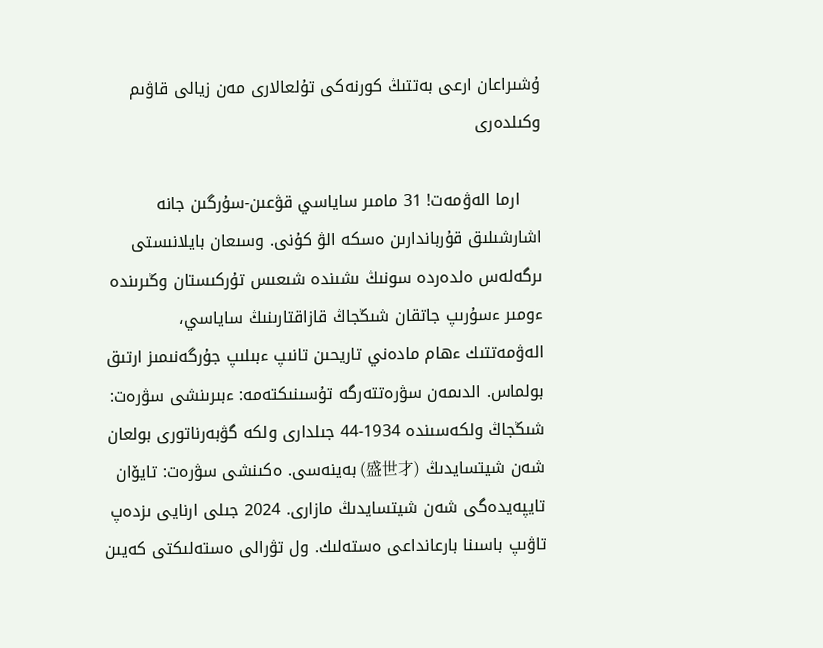ۇشىراعان ارعى بەتتىڭ كورنەكى تۇلعالارى مەن زيالى قاۋىم وكىلدەرى

    ارما الەۋمەت! 31 مامىر ساياسي قۋعىن-سۇرگىن جانە اشارشىلىق قۇرباندارىن ەسكە الۋ كۇنى. وسىعان بايلانىستى ىرگەلەس ەلدەردە سونىڭ ىشىندە شىعىس تۇركىستان وڭىرىندە ءومىر ءسۇرىپ جاتقان شىڭجاڭ قازاقتارىنىڭ ساياسي، الەۋمەتتىك ءھام مادەني تاريحىن تانىپ ءبىلىپ جۇرگەنىمىز ارتىق بولماس. الدىمەن سۋرەتتەرگە تۇسىنىكتەمە: ءبىرىنشى سۋرەت: شىڭجاڭ ولكەسىندە 1934-44 جىلدارى ولكە گۋبەرناتورى بولعان شەن شيتسايدىڭ (盛世才) بەينەسى. ەكىنشى سۋرەت: تايۆان تايپەيدەگى شەن شيتسايدىڭ مازارى. 2024 جىلى ارنايى ىزدەپ تاۋىپ باسىنا بارعانداعى ەستەلىك. ول تۋرالى ەستەلىكتى كەيىن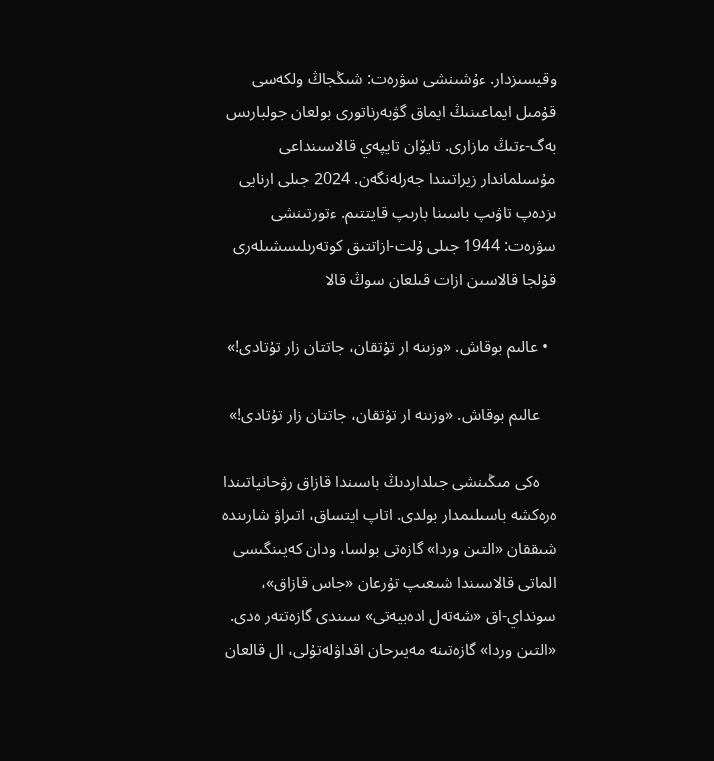وقيسىزدار. ءۇشىنشى سۋرەت: شىڭجاڭ ولكەسى قۇمىل ايماعىنىڭ ايماق گۋبەرناتورى بولعان جولبارىس بەگ-ءتىڭ مازارى. تايۆان تايپەي قالاسىنداعى مۇسىلماندار زيراتىندا جەرلەنگەن. 2024 جىلى ارنايى ىزدەپ تاۋىپ باسىنا بارىپ قايتتىم. ءتورتىنشى سۋرەت: 1944 جىلى ۇلت-ازاتتىق كوتەرىلىسشىلەرى قۇلجا قالاسىن ازات قىلعان سوڭ قالا

  • عالىم بوقاش. «وزىنە ار تۇتقان، جاتتان زار تۇتادى!»

    عالىم بوقاش. «وزىنە ار تۇتقان، جاتتان زار تۇتادى!»

    ەكى مىڭىنشى جىلداردىڭ باسىندا قازاق رۋحانياتىندا ەرەكشە باسىلىمدار بولدى. اتاپ ايتساق، اتىراۋ شارىندە شىققان «التىن وردا» گازەتى بولسا، ودان كەيىنگىسى الماتى قالاسىندا شىعىپ تۇرعان «جاس قازاق»، سونداي-اق «شەتەل ادەبيەتى» سىندى گازەتتەر ەدى. «التىن وردا» گازەتىنە مەيىرحان اقداۋلەتۇلى، ال قالعان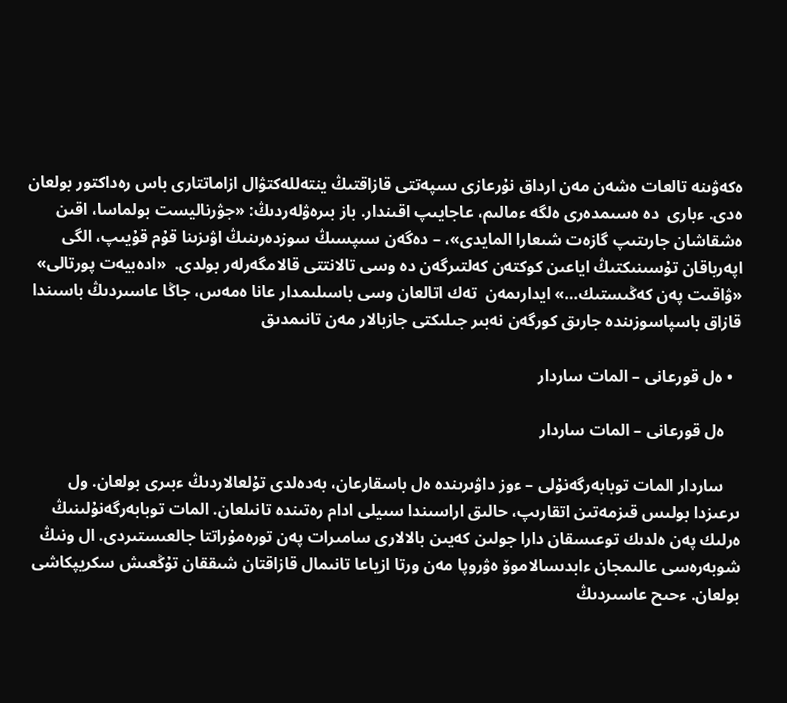ەكەۋىنە تالعات ەشەن مەن ارداق نۇرعازى ىسپەتتى قازاقتىڭ ينتەللەكتۋال ازاماتتارى باس رەداكتور بولعان ەدى. ءبارى  دە ەسىمدەرى ەلگە ءمالىم، عاجايىپ اقىندار. باز بىرەۋلەردىڭ: «جۋرناليست بولماسا، اقىن ەشقاشان جارىتىپ گازەت شىعارا المايدى»، – دەگەن سىپسىڭ سوزدەرىنىڭ اۋىزىنا قۇم قۇيىپ، الگى اپەرباقان تۇسىنىكتىڭ اياعىن كوكتەن كەلتىرگەن دە وسى تالانتتى قالامگەرلەر بولدى.  «ادەبيەت پورتالى» «ۋاقىت پەن كەڭىستىك…» ايدارىمەن  تەك اتالعان وسى باسىلىمدار عانا ەمەس، جاڭا عاسىردىڭ باسىندا قازاق باسپاسوزىندە جارىق كورگەن نەبىر جىلىكتى جازبالار مەن تانىمدىق

  • ەل قورعانى – المات ساردار

    ەل قورعانى – المات ساردار

    ساردار المات توبابەرگەنۇلى – ءوز داۋىرىندە ەل باسقارعان، بەدەلدى تۇلعالاردىڭ ءبىرى بولعان. ول ىرعىزدا بولىس قىزمەتىن اتقارىپ، حالىق اراسىندا سىيلى ادام رەتىندە تانىلعان. المات توبابەرگەنۇلىنىڭ ەرلىك پەن ەلدىك توعىسقان دارا جولىن كەيىن بالالارى سامىرات پەن تورەمۇراتتا جالعىستىردى. ال ونىڭ شوبەرەسى عالىمجان ءابدىسالاموۆ ەۋروپا مەن ورتا ازياعا تانىمال قازاقتان شىققان تۇڭعىش سكريپكاشى بولعان. ءحىح عاسىردىڭ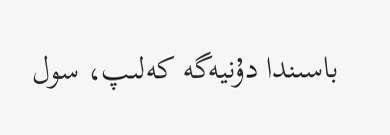باسىندا دۇنيەگە كەلىپ، سول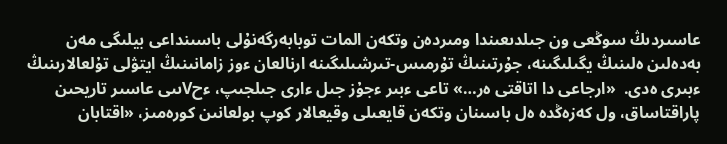عاسىردىڭ سوڭعى ون جىلدىعىندا ومىردەن وتكەن المات توبابەرگەنۇلى باسىنداعى بيلىگى مەن بەدەلىن ەلىنىڭ يگىلىگىنە، جۇرتىنىڭ تۇرمىس-تىرشىلىگىنە ارنالعان ءوز زامانىنىڭ ايتۋلى تۇلعالارىنىڭ ءبىرى ەدى.  «ارجاعى دا اتاقتى ەر…» تاعى ءبىر ءجۇز جىل ءارى جىلجىپ، ءحVىىى عاسىر تاريحىن پاراقتاساق، ول كەزەڭدە ەل باسىنان وتكەن قايعىلى وقيعالار كوپ بولعانىن كورەمىز، «اقتابان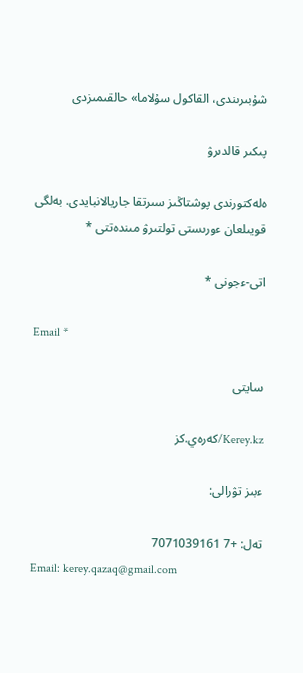شۇبىرىندى، القاكول سۇلاما» حالقىمىزدى

پىكىر قالدىرۋ

ەلەكتورندى پوشتاڭىز سىرتقا جاريالانبايدى. بەلگى قويىلعان ءورىستى تولتىرۋ مىندەتتى *

اتى-ءجونى *

Email *

سايتى

Kerey.kz/كەرەي.كز

ءبىز تۋرالى:

تەل: +7 7071039161
Email: kerey.qazaq@gmail.com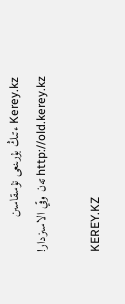Kerey.kz ءتىڭ بۇرىنعى نۇسقاسىن http://old.kerey.kz تەن وقي الاسىزدار!

KEREY.KZ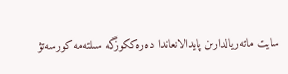سايت ماتەريالدارىن پايدالانعاندا دەرەككوزگە سىلتەمە كورسەتۋ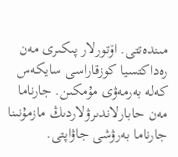مىندەتتى. اۆتورلار پىكىرى مەن رەداكتسيا كوزقاراسى سايكەس كەلە بەرمەۋى مۇمكىن. جارناما مەن حابارلاندىرۋلاردىڭ مازمۇنىنا جارناما بەرۋشى جاۋاپتى.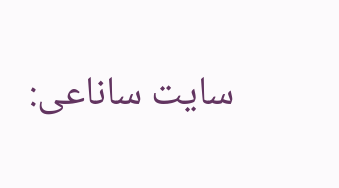سايت ساناعى: